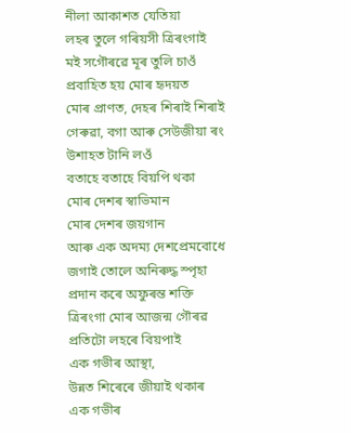নীলা আকাশত যেতিয়া
লহৰ তুলে গৰিয়সী ত্ৰিৰংগাই
মই সগৌৰৱে মূৰ তুলি চাওঁ
প্ৰবাহিত হয় মোৰ হৃদয়ত
মোৰ প্ৰাণত, দেহৰ শিৰাই শিৰাই
গেৰুৱা, বগা আৰু সেউজীয়া ৰং
উশাহত টানি লওঁ
বতাহে বতাহে বিয়পি থকা
মোৰ দেশৰ স্বাভিমান
মোৰ দেশৰ জয়গান
আৰু এক অদম্য দেশপ্ৰেমবোধে
জগাই তোলে অনিৰুদ্ধ স্পৃহা
প্ৰদান কৰে অফুৰন্ত শক্তি
ত্ৰিৰংগা মোৰ আজন্ম গৌৰৱ
প্ৰতিটো লহৰে বিয়পাই
এক গভীৰ আস্থা,
উন্নত শিৰেৰে জীয়াই থকাৰ
এক গভীৰ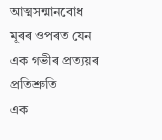আত্মসন্মানবোধ
মূৰৰ ওপৰত যেন
এক গভীৰ প্ৰত্যয়ৰ প্ৰতিশ্ৰুতি
এক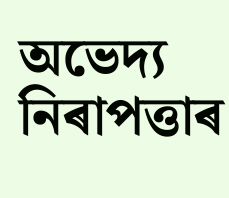অভেদ্য নিৰাপত্তাৰ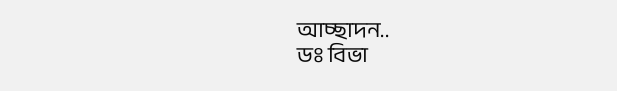আচ্ছাদন..
ডঃ বিভা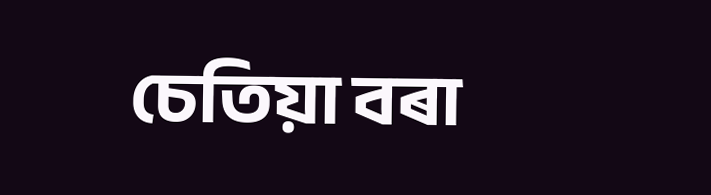চেতিয়া বৰা